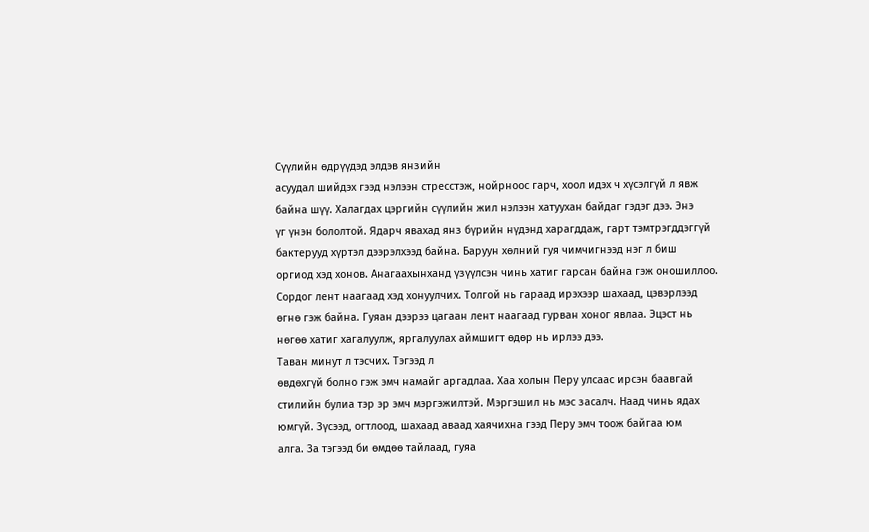Сүүлийн өдрүүдэд элдэв янзийн
асуудал шийдэх гээд нэлээн стресстэж, нойрноос гарч, хоол идэх ч хүсэлгүй л явж
байна шүү. Халагдах цэргийн сүүлийн жил нэлээн хатуухан байдаг гэдэг дээ. Энэ
үг үнэн бололтой. Ядарч явахад янз бүрийн нүдэнд харагддаж, гарт тэмтрэгддэггүй
бактерууд хүртэл дээрэлхээд байна. Баруун хөлний гуя чимчигнээд нэг л биш
оргиод хэд хонов. Анагаахынханд үзүүлсэн чинь хатиг гарсан байна гэж оношиллоо.
Сордог лент наагаад хэд хонуулчих. Толгой нь гараад ирэхээр шахаад, цэвэрлээд
өгнө гэж байна. Гуяан дээрээ цагаан лент наагаад гурван хоног явлаа. Эцэст нь
нөгөө хатиг хагалуулж, яргалуулах аймшигт өдөр нь ирлээ дээ.
Таван минут л тэсчих. Тэгээд л
өвдөхгүй болно гэж эмч намайг аргадлаа. Хаа холын Перу улсаас ирсэн баавгай
стилийн булиа тэр эр эмч мэргэжилтэй. Мэргэшил нь мэс засалч. Наад чинь ядах
юмгүй. Зүсээд, огтлоод, шахаад аваад хаячихна гээд Перу эмч тоож байгаа юм
алга. За тэгээд би өмдөө тайлаад, гуяа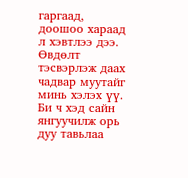гаргаад, доошоо хараад л хэвтлээ дээ.
Өвдөлт тэсвэрлэж даах чадвар муутайг минь хэлэх үү. Би ч хэд сайн янгуучилж орь
дуу тавьлаа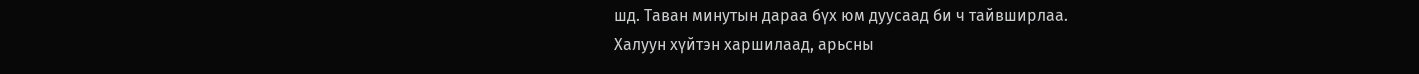шд. Таван минутын дараа бүх юм дуусаад би ч тайвширлаа.
Халуун хүйтэн харшилаад, арьсны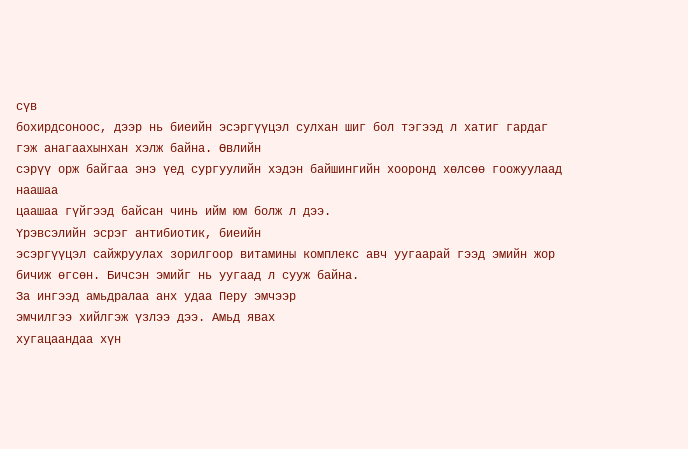сүв
бохирдсоноос, дээр нь биеийн эсэргүүцэл сулхан шиг бол тэгээд л хатиг гардаг гэж анагаахынхан хэлж байна. Өвлийн
сэрүү орж байгаа энэ үед сургуулийн хэдэн байшингийн хооронд хөлсөө гоожуулаад наашаа
цаашаа гүйгээд байсан чинь ийм юм болж л дээ.
Үрэвсэлийн эсрэг антибиотик, биеийн
эсэргүүцэл сайжруулах зорилгоор витамины комплекс авч уугаарай гээд эмийн жор
бичиж өгсөн. Бичсэн эмийг нь уугаад л сууж байна.
За ингээд амьдралаа анх удаа Перу эмчээр
эмчилгээ хийлгэж үзлээ дээ. Амьд явах
хугацаандаа хүн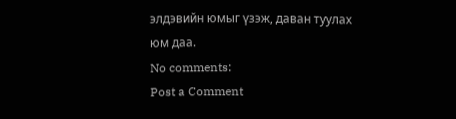элдэвийн юмыг үзэж, даван туулах юм даа.
No comments:
Post a Comment